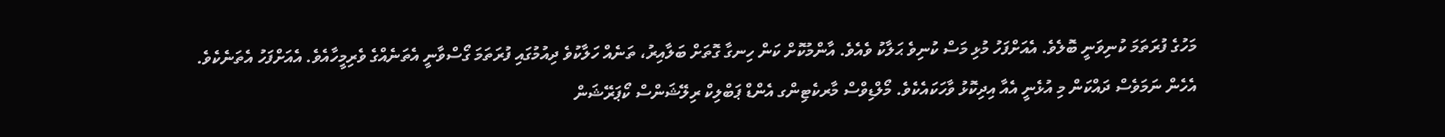މަހުގެ ފުރަތަމަ ކުނިވަނީ ބޮލެވެ. އެއަށްފަހު މުޅި މަސް ކުނިވެ ޙަލާކު ވެއެވެ. އާންމުކޮށް ކަން ހިނގާ ގޮތަށް ބަލާއިރު، ތަނެއް ހަލާކުވެ ދިއުމުގައި ފުރަތަމަ ގޯސްވާނީ އެތަނެއްގެ ވެރިމީހާއެވެ. އެއަށްފަހު އެތަނެކެވެ. އެހެން ނަމަވެސް ދައްކަން މި އުޅެނީ އެއާ އިދިކޮޅު ވާހަކައެކެވެ. މޯލްޑިވްސް މާރކެޓިންގ އެންޑް ޕަބްލިކް ރިލޭޝަންސް ކޯޕަރޭޝަން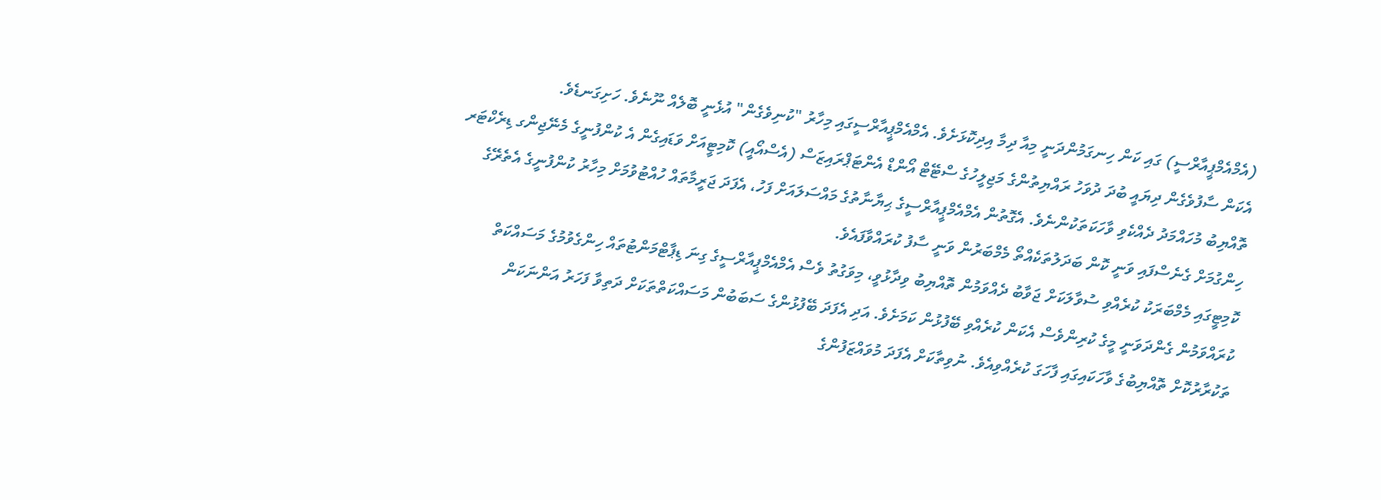(އެމްއެމްޕީއާރްސީ) ގައި ކަން ހިނގަމުންދަނީ މިއާ ދިމާ އިދިކޮޅަށެވެ. އެމްއެމްޕީއާރްސީގައި މިހާރު "ކުނިވެގެން" އުޅެނީ ބޮލެއް ނޫނެވެ. ހަށިގަނޑެވެ.
އެކަން ސާފުވެގެން ދިޔައީ ބުދަ ދުވަހު ރައްޔިތުންގެ މަޖިލީހުގެ ސްޓޭޓް އޯންޑް އެންޓަޕްރައިޒަސް (އެސްއޯއީ) ކޮމިޓީއަށް ވަޑައިގެން އެ ކުންފުނީގެ މެނޭޖިންގ ޑިރެކްޓަރ ތޮއްޔިބު މުހައްމަދު ދެއްކެވި ވާހަކަތަކުންނެވެ. އެގޮތުން އެމްއެމްޕީއާރްސީގެ ޙިޔާނާތުގެ މައްސަލައަށް ފަހު، އެފަދަ ޖަރީމާތައް ހުއްޓުވުމަށް މިހާރު ކުންފުނީގެ އެތެރޭގެ ހިންގުމަށް ގެނެސްފައި ވަނީ ކޮން ބަދަލުތަކެއްތޯ މެމްބަރުން ވަނީ ސާފު ކުރައްވާފައެވެ.
ކޮމިޓީގައި މެމްބަރަކު ކުރެއްވި ސުވާލަކަށް ޖަވާބު ދެއްވަމުން ތޮއްޔިބު ވިދާޅުވީ، މިވަގުތު ވެސް އެމްއެމްޕީއާރްސީގެ ގިނަ ޑިޕާޓްމަންޓުތައް ހިންގެވުމުގެ މަސައްކަތް ކުރައްވަމުން ގެންދަވަނީ މީގެ ކުރިންވެސް އެކަން ކުރެއްވި ބޭފުޅުން ކަމަށެވެ. އަދި އެފަދަ ބޭފުޅުންގެ ސަބަބުން މަސައްކަތްތަކަށް ދަތިވާ ފަހަރު އަންނަކަން ތަކުރާރުކޮށް ތޮއްޔިބުގެ ވާހަކައިގައި ފާހަގަ ކުރެއްވިއެވެ. ނުވިތާކަށް އެފަދަ މުވައްޒަފުންގެ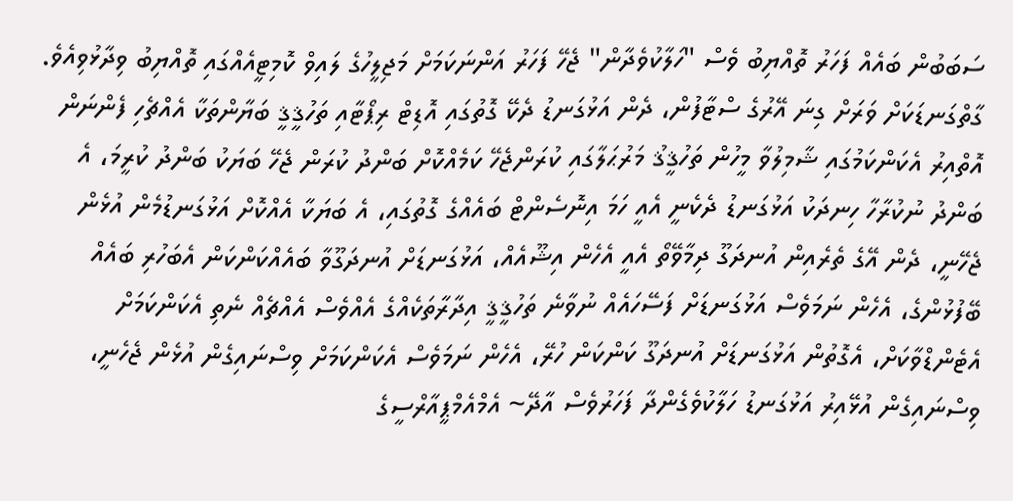ސަބަބުން ބައެއް ފަހަރު ތޮއްޔިބު ވެސް "ހަލާކުވެދާން" ޖެހޭ ފަހަރު އަންނަކަމަށް މަޖިލީހުގެ ލައިވް ކޮމިޓީއެއްގައި ތޮއްޔިބު ވިދާޅުވިއެވެ.
ގާތްގަނޑަކަށް ވަރަށް ގިނަ އޭރުގެ ސްޓާފުން، ދެން އަޅުގަނޑު ދެކޭ ގޮތުގައި އޮޑިޓް ރިޕޯޓާއި ތަހުޤީޤީ ބަޔާންތަކާ އެއްޗެހި ފެންނަން އޮތްއިރު އެކަންކަމުގައި ޝާމިލުވާ މީހުން ތަހުޤީޤު މަރުޙަލާގައި ކުރަންޖެހޭ ކަމެއްކޮށް ބަންދު ކުރަން ޖެހޭ ބަޔަކު ބަންދު ކުރީމަ، އެ ބަންދު ނުކުރާހާ ހިނދަކު އަޅުގަނޑު ދެކެނީ އެއީ ހަމަ އިނޮސެންޓް ބައެއްގެ ގޮތުގައި، އެ ބަޔަކާ އެއްކޮށް އަޅުގަނޑުމެން އުޅެން ޖެހޭނީ، ދެން އޭގެ ތެރެއިން އުނދަގޫ ދިމާވޭތޯ އެއީ އެހެން އިޝޫއެއް، އަޅުގަނޑަށް އުނދަގޫވާ ބައެއްކަންކަން އެބަހުރި ބައެއް ބޭފުޅުންގެ، އެހެން ނަމަވެސް އަޅުގަނޑަށް ފަސޭހައެއް ނުވާނެ ތަހުޤީޤީ އިދާރާތަކެއްގެ އެއްވެސް އެއްޗެއް ނެތި އެކަންކަމަށް އެޓެންޑްވާކަށް، އެގޮތުން އަޅުގަނޑަށް އުނދަގޫ ކަންކަން ހުރޭ، އެހެން ނަމަވެސް އެކަންކަމަށް ވިސްނައިގެން އުޅެން ޖެހެނީ، ވިސްނައިގެން އުޅޭއިރު އަޅުގަނޑު ހަލާކުވެގެންދާ ފަހަރުވެސް އާދޭ~ އެމްއެމްޕީއާރްސީގެ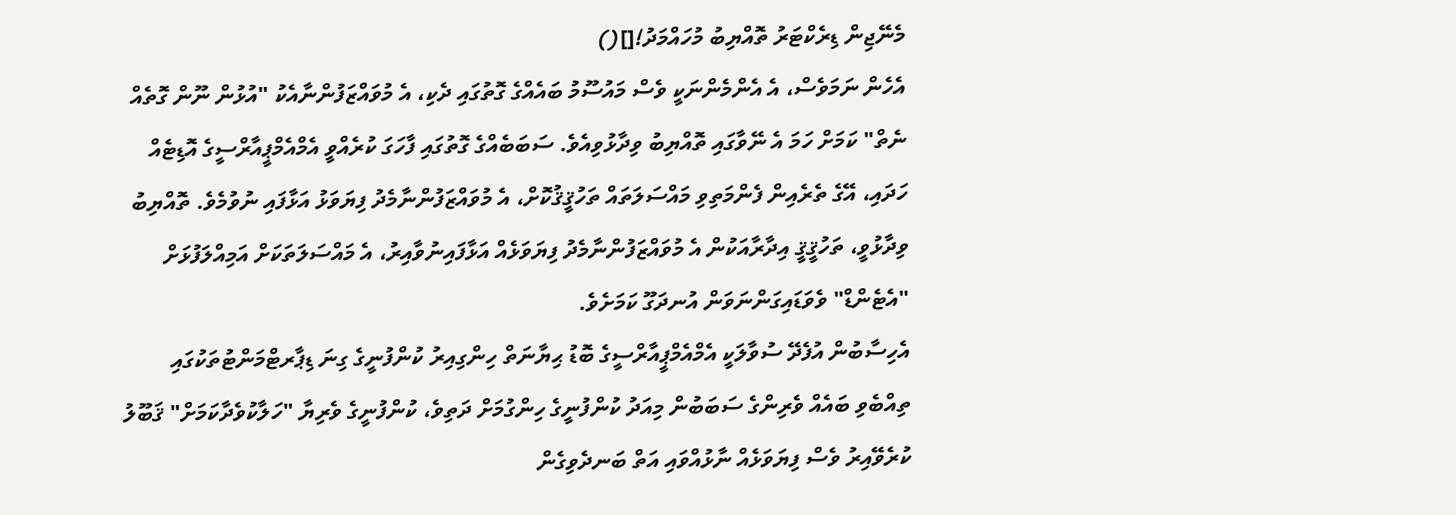މެނޭޖިން ޑިރެކްޓަރު ތޮއްޔިބު މުހައްމަދު![]()
އެހެން ނަމަވެސް، އެ އެންމެންނަކީ ވެސް މައުސޫމު ބައެއްގެ ގޮތުގައި ދެކި، އެ މުވައްޒަފުންނާއެކު "އުޅުން ނޫން ގޮތެއް ނެތް" ކަމަށް ހަމަ އެ ނޭވާގައި ތޮއްޔިބު ވިދާޅުވިއެވެ. ސަބަބެއްގެ ގޮތުގައި ފާހަގަ ކުރެއްވީ އެމްއެމްޕީއާރްސީގެ އޮޑިޓެއް ހަދައި، އޭގެ ތެރެއިން ފެންމަތިވި މައްސަލަތައް ތަހުޤީޤުކޮށް، އެ މުވައްޒަފުންނާމެދު ފިޔަވަޅު އަޅާފައި ނުވުމެވެ. ތޮއްޔިބު ވިދާޅުވީ، ތަހުޤީޤީ އިދާރާއަކުން އެ މުވައްޒަފުންނާމެދު ފިޔަވަޅެއް އަޅާފައިނުވާއިރު، އެ މައްސަލަތަކަށް އަމިއްލަފުޅަށް "އެޓެންޑް" ވެވަޑައިގަންނަވަން އުނދަގޫ ކަމަށެވެ.
އެހިސާބުން އުފެދޭ ސުވާލަކީ އެމްއެމްޕީއާރްސީގެ ބޮޑު ޙިޔާނަތް ހިންގިއިރު ކުންފުނީގެ ގިނަ ޑިޕާރޓްމަންޓުތަކުގައި ތިއްބެވި ބައެއް ވެރިންގެ ސަބަބުން މިއަދު ކުންފުނީގެ ހިންގުމަށް ދަތިވެ، ކުންފުނީގެ ވެރިޔާ "ހަލާކުވެދާކަމަށް" ޤަބޫލު ކުރެވޭއިރު ވެސް ފިޔަވަޅެއް ނާޅުއްވައި އަތް ބަނދެވިގެން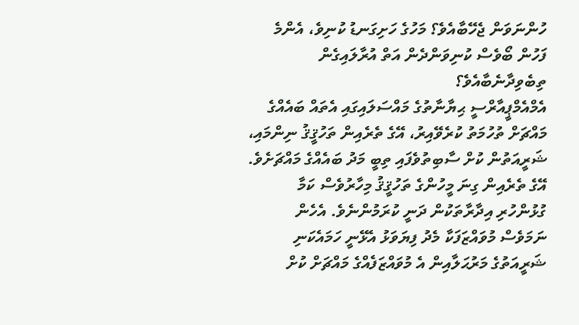ހުންނަވަން ޖެހޭބާއެވެ؟ މަހުގެ ހަށިގަނޑު ކުނިވެ، އެންމެ ފަހުން ބޯވެސް ކުނިވަންދެން އަތް އުރާލައިގެން ތިބެވިދާނެބާއެވެ؟
އެމްއެމްޕީއާރްސީ ޙިޔާނާތުގެ މައްސަލައިގައި އެތައް ބައެއްގެ މައްޗަށް ތުހުމަތު ކުރެވޭއިރު، އޭގެ ތެރެއިން ތަހުޤީޤު ނިންމައި، ޝަރީއަތުން ކުށް ސާބިތުވެފައި ތިބީ މަދު ބައެއްގެ މައްޗަށެވެ. އޭގެ ތެރެއިން ގިނަ މީހުންގެ ތަހުޤީޤު މިހާރުވެސް ކަމާ ގުޅުންހުރި އިދާރާތަކުން ދަނީ ކުރަމުންނެވެ. އެހެން ނަމަވެސް މުވައްޒަފަކާ މެދު ފިޔަވަޅު އެޅޭނީ ހަމައެކަނި ޝަރީއަތުގެ މަރުޙަލާއިން އެ މުވައްޒަފެއްގެ މައްޗަށް ކުށް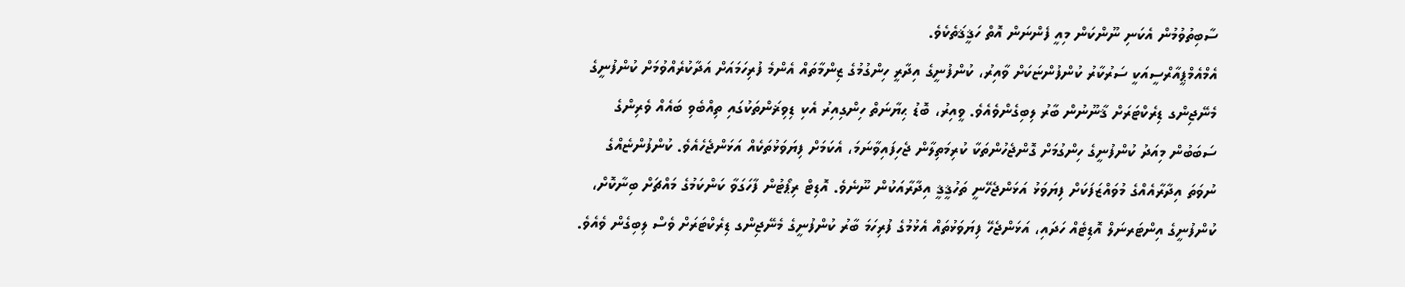ސާބިތުވުމުން އެކަނި ނޫންކަން މިއީ ފެންނަން އޮތް ހަޤީޤަތެކެވެ.
އެމްއެމްޕީއާރްސީއަކީ ސަރުކާރު ކުންފުންޏަކަށް ވާއިރު، ކުންފުނީގެ އިދާރީ ހިންގުމުގެ ޒިންމާތައް އެންމެ ފުރިހަމައަށް އަދާކުރެއްވުމަށް ކުންފުނީގެ މެނޭޖިންގ ޑިރެކްޓަރަށް ޤާނޫނުން ބާރު ލިބިގެންވެއެވެ. ވީއިރު، ބޮޑު ޙިޔާނަތް ހިންގިއިރު އެކި ޑިވިޜަންތަކުގައި ތިއްބެވި ބައެއް ވެރިންގެ ސަބަބުން މިއަދު ކުންފުނީގެ ހިންގުމަށް ގޮންޖެހުންތަކާ ކުރިމަތިލާން ޖެހިފައިވާނަމަ، އެކަމަށް ފިޔަވަޅުތަކެއް އަޅަންޖެހެއެވެ. ކުންފުންޏެއްގެ ނުވަތަ އިދާރާއެއްގެ މުވައްޒަފަކަށް ފިޔަވަޅު އަޅަންޖެހޭނީ ތަހުޤީޤީ އިދާރާއަކުން ނޫނެވެ. އޮޑިޓް ރިޕޯޓުން ފާހަގަވާ ކަންކަމުގެ މައްޗަށް ބިނާކޮށް، ކުންފުނީގެ އިންޓަރނަލް އޮޑިޓެއް ހަދައި، އަޅަންޖެހޭ ފިޔަވަޅުތައް އެޅުމުގެ ފުރިހަމަ ބާރު ކުންފުނީގެ މެނޭޖިންގ ޑިރެކްޓަރަށް ވެސް ލިބިގެން ވެއެވެ.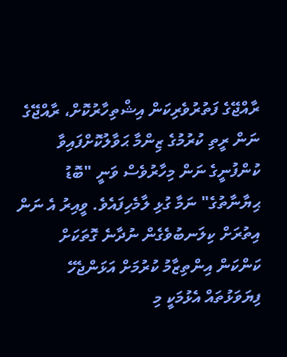ރާއްޖޭގެ ފަތުރުވެރިކަން އިޝްތިހާރުކޮށް، ރާއްޖޭގެ ނަން ރީތި ކުރުމުގެ ޒިންމާ ޙަވާލުކޮށްފައިވާ ކުންފުނީގެ ނަން މިހާރުވެސް ވަނީ "ބޮޑު ޙިޔާނާތުގެ" ނަމާ ގުޅި ލާމެހިފައެވެ. ވީއިރު އެ ނަން އިތުރަށް ކިލަނބުވެގެން ނުދާނެ ގޮތަކަށް ކަންކަން އިންތިޒާމު ކުރުމަށް އަޅަންޖެހޭ ފިޔަވަޅުތައް އެޅުމަކީ މި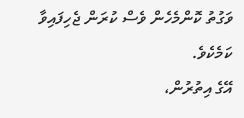ވަގުތު ކޮންމެހެން ވެސް ކުރަން ޖެހިފައިވާ ކަމެކެވެ.
އޭގެ އިތުރުން،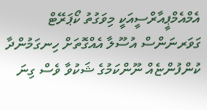އެމްއެމްޕީއާރްސީއަކީ މިވަގުތު ކޯޕަރޭޓް ގަވަރނަންސް އުސޫލާ އެއްގޮތަށް ހިނގަމުންދާ ކުންފުންޏެއް ނޫންކަމުގެ ޝަކުވާ ވެސް ގިނަ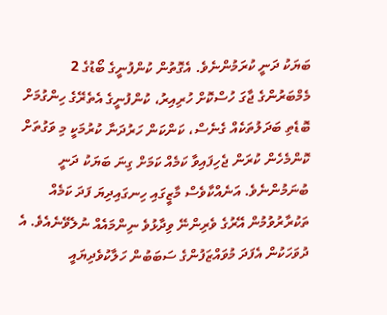ބަޔަކު ދަނީ ކުރަމުންނެވެ. އެގޮތުން ކުންފުނީގެ ބޯޑުގެ 2 މެމްބަރުންގެ ޖާގަ ހުސްކޮށް ހުރިއިރު، ކުންފުނީގެ އެތެރޭގެ ހިންގުމަށް ބޮޑެތި ބަދަލުތަކެއް ގެނެސް، ކަންކަން ހަރުދަނާ ކުރުމަކީ މި ވަގުތަށް ކޮންމެހެން ކުރަން ޖެހިފައިވާ ކަމެއް ކަމަށް ގިނަ ބަޔަކު ދަނީ ބުނަމުންނެވެ. އަނެއްކާވެސް މާޒީގައި ހިނގައިދިޔަ ފަދަ ކަމެއް ތަކުރާރުވުމުން އޭރުގެ ވެރިންނޭ ވިދާޅުވެ ނިންމައެއް ނުލެވޭނެއެވެ. އެ ދުވަހަކުން އެފަދަ މުވައްޒަފުންގެ ސަބަބުން ހަލާކުވެދިޔައީ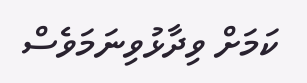ކަމަށް ވިދާޅުވިނަމަވެސް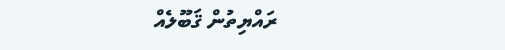ރައްޔިތުން ޤަބޫލެއް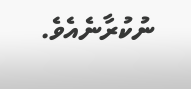ނުކުރާނެއެވެ.